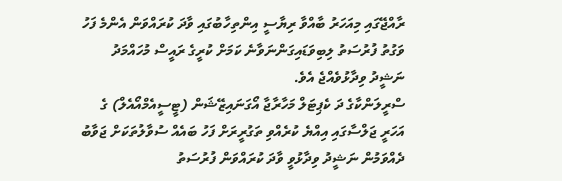ރާއްޖޭގައި މިއަހަރު ބާއްވާ ރިޔާސީ އިންތިހާބުގައި ވާދަ ކުރައްވަން އެންމެ ފަހު ވަގުތު ފުރުސަތު ލިބިވަޑައިގަންނަވާނެ ކަމަށް ކުރީގެ ރައީސް މުހައްމަދު ނަޝީދު ވިދާޅުވެއްޖެ އެވެ.
ސްރީލަންކާގެ ދަ ކެޕިޓަލް މަހާރާޖާ އޯގަނައިޒޭޝަން (ޓީސީއެމްއޯއެލް) ގެ އަހަރީ ޖަލްސާގައި އިއްޔެ ކުރެއްވި ތަގުރީރަށް ފަހު ބައެއް ސުވާލުތަކަށް ޖަވާބު ދެއްވަމުން ނަޝީދު ވިދާޅުވީ ވާދަ ކުރައްވަން ފުރުސަތު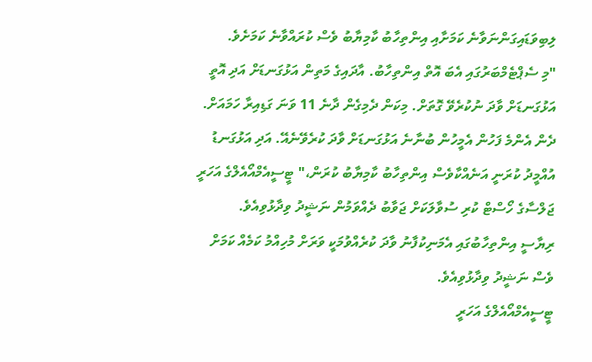ލިބިވަޑައިގަންނަވާނެ ކަމަށާއި އިންތިހާބު ކާމިޔާބު ވެސް ކުރައްވާނެ ކަމަށެވެ.
"މި ސެޕްޓެމްބަރުގައި އެބަ އޮތް އިންތިހާބު. އާދައިގެ މަތިން އަޅުގަނޑަށް އަދި އޮތީ އަޅުގަނޑަށް ވާދަ ނުކުރެވޭ ގޮތަށް. މިކަން ދެމިގެން ދާނެ 11 ވަނަ ގަޑިއިރާ ހަމައަށް. ދެން އެންމެ ފަހުން އެމީހުން ބުނާނެ އަޅުގަނޑަށް ވާދަ ކުރެވޭނެއޭ. އަދި އަޅުގަނޑު އުއްމީދު ކުރަނީ އަނެއްކާވެސް އިންތިހާބު ކާމިޔާބު ކުރަން،" ޓީސީއެމްއޯއެލްގެ އަހަރީ ޖަލްސާގެ ހޯސްޓް ކުރި ސުވާލަކަށް ޖަވާބު ދެއްވަމުން ނަޝީދު ވިދާޅުވިއެވެ.
ރިޔާސީ އިންތިހާބުގައި އެމަނިކުފާނު ވާދަ ކުރެއްވުމަކީ ވަރަށް މުހިއްމު ކަމެއް ކަމަށް ވެސް ނަޝީދު ވިދާޅުވިއެވެ.
ޓީސީއެމްއޯއެލްގެ އަހަރީ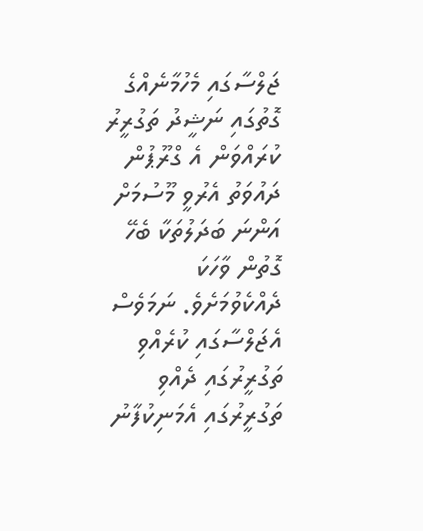ޖަލްސާގައި މެހުމާނެއްގެ ގޮތުގައި ނަޝީދު ތަގުރީރު ކުރައްވަން އެ ގްރޫޕުން ދައުވަތު އެރުވީ މޫސުމަށް އަންނަ ބަދަލުތަކާ ބެހޭ ގޮތުން ވާހަކަ ދެއްކެވުމަށެވެ. ނަމަވެސް އެޖަލްސާގައި ކުރެއްވި ތަގުރީރުގައި ދެއްވި ތަގުރީރުގައި އެމަނިކުފާނު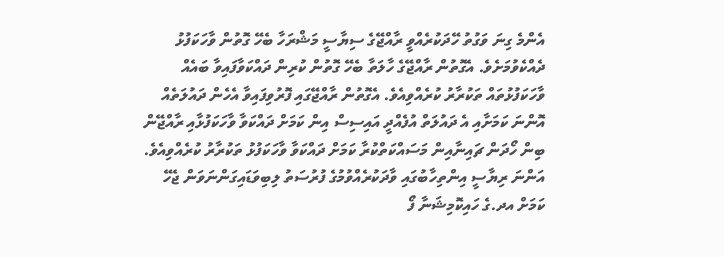އެންމެ ގިނަ ވަގުތު ހޭދަކުރެއްވީ ރާއްޖޭގެ ސިޔާސީ މަޝްރަހާ ބެހޭ ގޮތުން ވާހަކަފުޅު ދެއްކެވުމަށެވެ. އެގޮތުން ރާއްޖޭގެ ހާލަތާ ބެހޭ ގޮތުން ކުރިން ދައްކަވާފައިވާ ބައެއް ވާހަކަފުޅުތައް ތަކުރާރު ކުރެއްވިއެވެ. އެގޮތުން ރާއްޖޭގައި ފޮރުވިފައިވާ އެހެން ދައުލަތެއް އޮންނަ ކަމަށާއި އެ ދައުލަތް އުފެއްދީ އައިސިސް އިން ކަމަށް ދައްކަވާ ވާހަކަފުޅާއި ރާއްޖޭން ބިން ހޯދަން ޗައިނާއިން މަސައްކަތްކުރާ ކަމަށް ދައްކަވާ ވާހަކަފުޅު ތަކުރާރު ކުރެއްވިއެވެ.
އަންނަ ރިޔާސީ އިންތިހާބުގައި ވާދަކުރެއްވުމުގެ ފުރުސަތު ލިބިވަޑައިގަންނަވަން ޖެހޭ ކަމަށް އދ.ގެ ހައިކޮމިޝަނާ ފޯ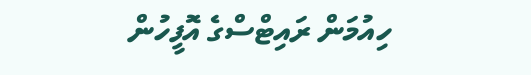ހިއުމަން ރައިޓްސްގެ އޮފީހުން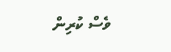ވެސް ކުރިން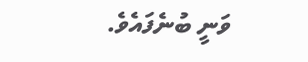ވަނީ ބުނެފައެވެ.